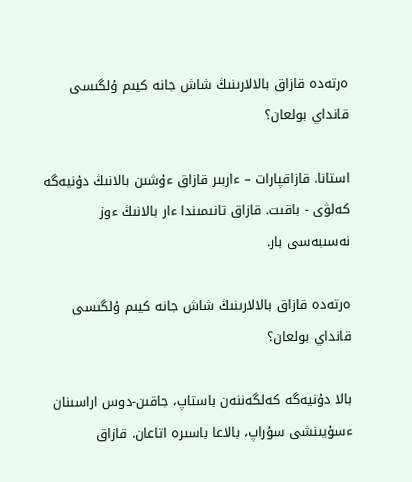ەرتەدە قازاق بالالارىنىڭ شاش جانە كيىم ۇلگىسى قانداي بولعان؟

استانا. قازاقپارات – ءاربىر قازاق ءۇشىن بالانىڭ دۇنيەگە كەلۋى - باقىت. قازاق تانىمىندا ءار بالانىڭ ءوز نەسىبەسى بار.

ەرتەدە قازاق بالالارىنىڭ شاش جانە كيىم ۇلگىسى قانداي بولعان؟

بالا دۇنيەگە كەلگەننەن باستاپ، جاقىن-دوس اراسىنان ءسۇيىنشى سۇراپ، بالاعا باسىرە اتاعان. قازاق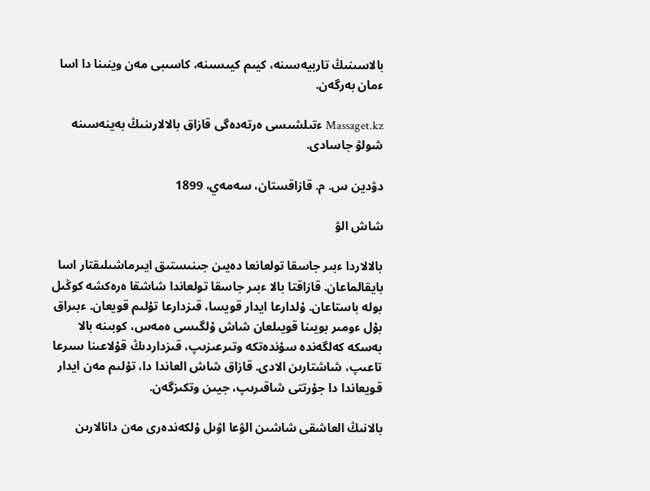بالاسىنىڭ تاربيەسىنە، كيىم كيىسىنە، كاسىبى مەن وينىنا دا اسا ءمان بەرگەن.

Massaget.kz ءتىلشىسى ەرتەدەگى قازاق بالالارىنىڭ بەينەسىنە شولۋ جاسادى.

دۋدين س. م. قازاقستان، سەمەي، 1899

شاش الۋ

بالالاردا ءبىر جاسقا تولعانعا دەيىن جىنىستىق ايىرماشىلىقتار اسا بايقالماعان. قازاقتا بالا ءبىر جاسقا تولعاندا شاشقا ەرەكشە كوڭىل بولە باستاعان. ۇلدارعا ايدار قويسا، قىزدارعا تۇلىم قويعان. ءبىراق بۇل ءومىر بويىنا قويىلعان شاش ۇلگىسى ەمەس، كوبىنە بالا بەسكە كەلگەندە سۇندەتكە وتىرعىزىپ، قىزداردىڭ قۇلاعىنا سىرعا تاعىپ، شاشتارىن الادى. قازاق شاش العاندا دا، تۇلىم مەن ايدار قويعاندا دا جۇرتتى شاقىرىپ، جيىن وتكىزگەن.

بالانىڭ العاشقى شاشىن الۋعا اۋىل ۇلكەندەرى مەن دانالارىن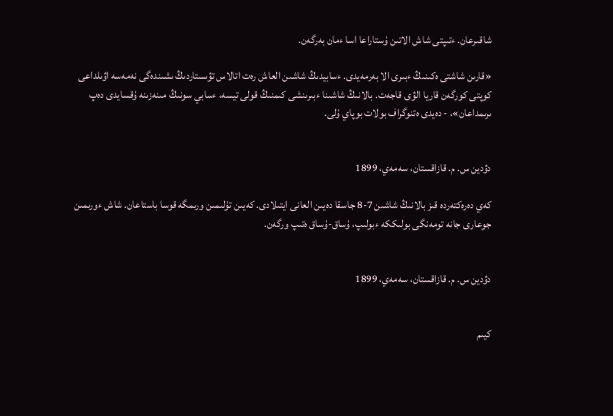شاقىرعان. ءتىپتى شاش الاتىن ۇستاراعا اسا ءمان بەرگەن.

«قارىن شاشتى ەكىنىڭ ءبىرى الا بەرمەيدى. ءسابيدىڭ شاشىن العاش رەت اتالاس تۋىستاردىڭ ىشىندەگى نەمەسە اۋىلداعى كوپتى كورگەن قاريا الۋى قاجەت. بالانىڭ شاشىنا ءبىرىنشى كىمنىڭ قولى تيسە، ءسابي سونىڭ مىنەزىنە ۇقسايدى دەپ ىرىمداعان»، - دەيدى ەتنوگراف بولات بوپاي ۇلى.


دۋدين س. م. قازاقستان، سەمەي، 1899

كەي دەرەكتەردە قىز بالانىڭ شاشىن 7-8 جاسقا دەيىن العانى ايتىلادى. كەيىن تۇلىمىن ورىمگە قوسا باستاعان. شاش ءورىمىن جوعارى جانە تومەنگى بولىككە ءبولىپ، ۇساق-ۇساق ەتىپ ورگەن.


دۋدين س. م. قازاقستان، سەمەي، 1899


كيىم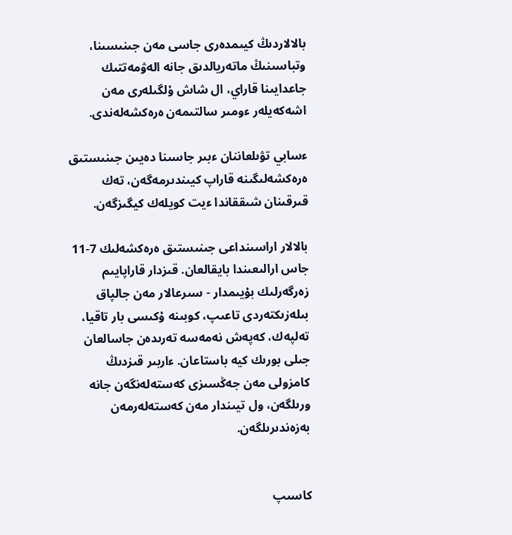بالالاردىڭ كيىمدەرى جاسى مەن جىنىسىنا، وتباسىنىڭ ماتەريالدىق جانە الەۋمەتتىك جاعدايىنا قاراي، ال شاش ۇلگىلەرى مەن اشەكەيلەر ءومىر سالتىمەن ەرەكشەلەندى.

ءسابي تۋىلعاننان ءبىر جاسىنا دەيىن جىنىستىق ەرەكشەلىگىنە قاراپ كيىندىرمەگەن، تەك قىرقىنان شىققاندا ءيت كويلەك كيگىزگەن.

بالالار اراسىنداعى جىنىستىق ەرەكشەلىك 7-11 جاس ارالىعىندا بايقالعان. قىزدار قاراپايىم زەرگەرلىك بۇيىمدار - سىرعالار مەن جالپاق بىلەزىكتەردى تاعىپ، كوبىنە ۇكىسى بار تاقيا، تەلپەك، كەپەش نەمەسە تەرىدەن جاسالعان جىلى بورىك كيە باستاعان. ءاربىر قىزدىڭ كامزولى مەن جەڭسىزى كەستەلەنگەن جانە ورىلگەن، ول تيىندار مەن كەستەلەرمەن بەزەندىرىلگەن.


كاسىپ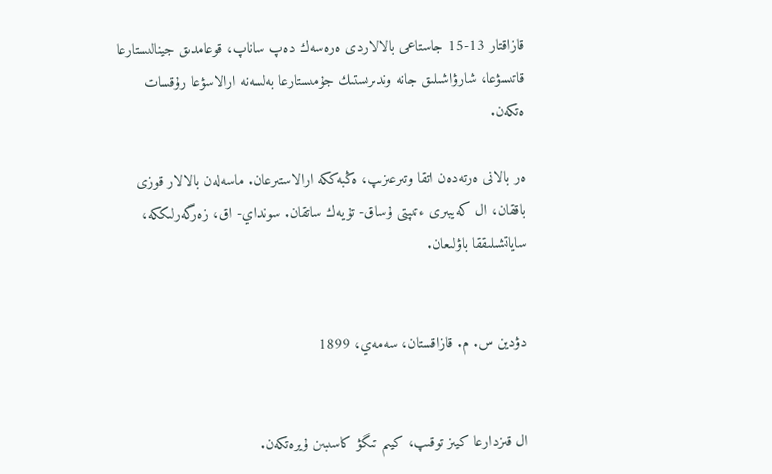قازاقتار 13-15 جاستاعى بالالاردى ەرەسەك دەپ ساناپ، قوعامدىق جينالىستارعا قاتىسۋعا، شارۋاشىلىق جانە وندىرىستىك جۇمىستارعا بەلسەنە ارالاسۋعا رۇقسات ەتكەن.

ەر بالانى ەرتەدەن اتقا وتىرعىزىپ، ەڭبەككە ارالاستىرعان. ماسەلەن بالالار قوزى باققان، ال كەيبىرى ءتىپتى ۇساق- تۇيەك ساتقان. سونداي- اق، زەرگەرلىككە، ساياتشىلىققا باۋلىعان.


دۋدين س. م. قازاقستان، سەمەي، 1899


ال قىزدارعا كيىز توقىپ، كيىم تىگۋ كاسىبىن ۇيرەتكەن.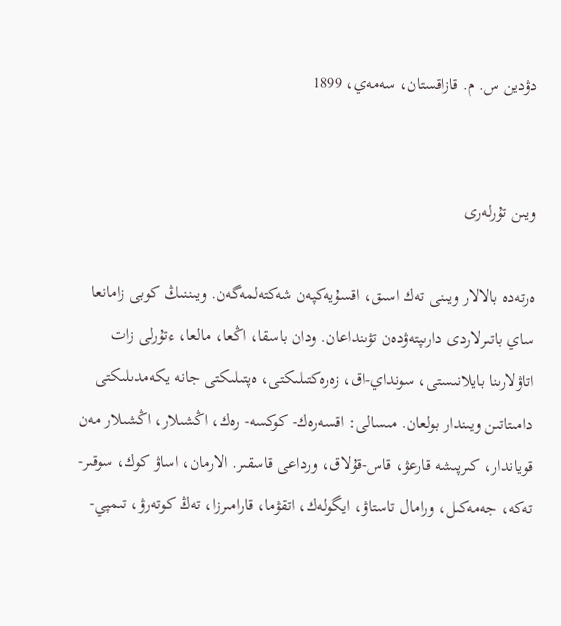دۋدين س. م. قازاقستان، سەمەي، 1899


ويىن تۇرلەرى

ەرتەدە بالالار ويىنى تەك اسىق، اقسۇيەكپەن شەكتەلمەگەن. ويىننىڭ كوبى زامانعا ساي باتىرلاردى دارىپتەۋدەن تۋىنداعان. ودان باسقا، اڭعا، مالعا، ءتۇرلى زات اتاۋلارىنا بايلانىستى، سونداي-اق، زەرەكتىلىكتى، ەپتىلىكتى جانە يكەمدىلىكتى دامىتاتىن ويىندار بولعان. مىسالى: اقسەرەك- كوكسە- رەك، اڭشىلار، اڭشىلار مەن قوياندار، كىرپىشە قارعۋ، قاس-قۇلاق، ورداعى قاسقىر. الارمان، اساۋ كوك، سوقىر-تەكە، جەمەكىل، ورامال تاستاۋ، ايگولەك، اتقۋما، قارامىرزا، تەڭ كوتەرۋ، تىمپي-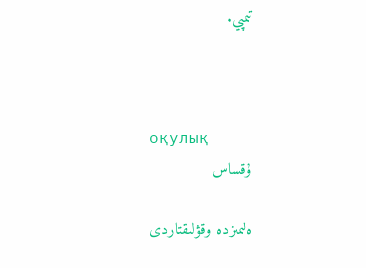تىمپي.



оқулық
ۇقساس

ەلىمىزدە وقۋلىقتاردى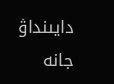دايىنداۋ جانە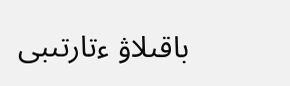باقىلاۋ ءتارتىبى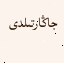جاڭارتىلدى